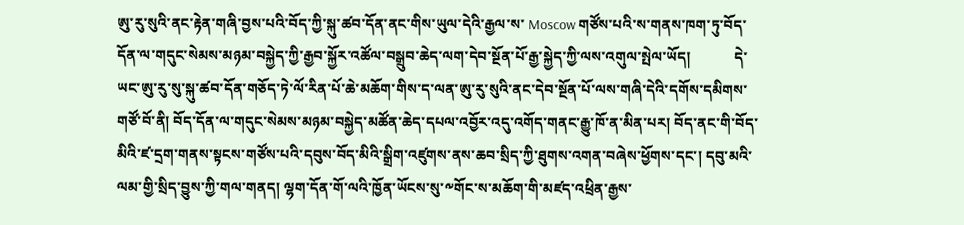ཨུ་རུ་སུའི་ནང་རྟེན་གཞི་བྱས་པའི་བོད་ཀྱི་སྐུ་ཚབ་དོན་ནང་གིས་ཡུལ་དེའི་རྒྱལ་ས་ Moscow གཙོས་པའི་ས་གནས་ཁག་ཏུ་བོད་དོན་ལ་གདུང་སེམས་མཉམ་བསྐྱེད་ཀྱི་རྒྱབ་སྐྱོར་འཚོལ་བསྒྲུབ་ཆེད་ལག་དེབ་སྔོན་པོ་རྒྱ་སྐྱེད་ཀྱི་ལས་འགུལ་སྤེལ་ཡོད།            དེ་ཡང་ཨུ་རུ་སུ་སྐུ་ཚབ་དོན་གཅོད་ཏེ་ལོ་རིན་པོ་ཆེ་མཆོག་གིས་ད་ལན་ཨུ་རུ་སུའི་ནང་དེབ་སྔོན་པོ་ལས་གཞི་དེའི་དགོས་དམིགས་གཙོ་བོ་ནི། བོད་དོན་ལ་གདུང་སེམས་མཉམ་བསྐྱེད་མཚོན་ཆེད་དཔལ་འབྱོར་འདུ་འགོད་གནང་རྒྱུ་ཁོ་ན་མིན་པར། བོད་ནང་གི་བོད་མིའི་ཛ་དྲག་གནས་སྟངས་གཙོས་པའི་དབུས་བོད་མིའི་སྒྲིག་འཛུགས་ནས་ཆབ་སྲིད་ཀྱི་ཐུགས་འགན་བཞེས་ཕྱོགས་དང་། དབུ་མའི་ལམ་གྱི་སྲིད་བྱུས་ཀྱི་གལ་གནད། ལྷག་དོན་གོ་ལའི་ཁྱོན་ཡོངས་སུ་༸གོང་ས་མཆོག་གི་མཛད་འཕྲིན་རྒྱས་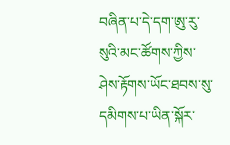བཞིན་པ་དེ་དག་ཨུ་རུ་སུའི་མང་ཚོགས་ཀྱིས་ཤེས་རྟོགས་ཡོང་ཐབས་སུ་དམིགས་པ་ཡིན་སྐོར་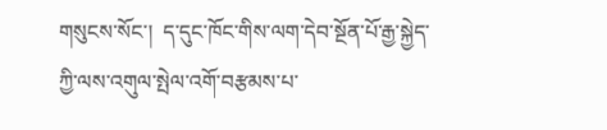གསུངས་སོང་།  ད་དུང་ཁོང་གིས་ལག་དེབ་སྔོན་པོ་རྒྱ་སྐྱེད་ཀྱི་ལས་འགུལ་སྤེལ་འགོ་བརྩམས་པ་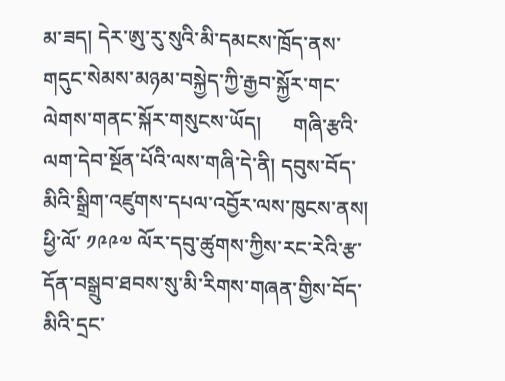མ་ཟད། དེར་ཨུ་རུ་སུའི་མི་དམངས་ཁྲོད་ནས་གདུང་སེམས་མཉམ་བསྐྱེད་ཀྱི་རྒྱབ་སྐྱོར་གང་ལེགས་གནང་སྐོར་གསུངས་ཡོད།      གཞི་རྩའི་ལག་དེབ་སྔོན་པོའི་ལས་གཞི་དེ་ནི། དབུས་བོད་མིའི་སྒྲིག་འཛུགས་དཔལ་འབྱོར་ལས་ཁུངས་ནས། ཕྱི་ལོ་ ༡༩༩༧ ལོར་དབུ་ཚུགས་ཀྱིས་རང་རེའི་རྩ་དོན་བསྒྲུབ་ཐབས་སུ་མི་རིགས་གཞན་གྱིས་བོད་མིའི་དྲང་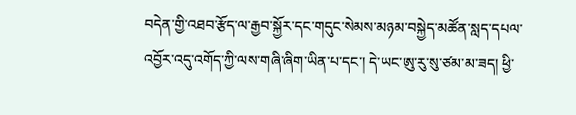བདེན་གྱི་འཐབ་རྩོད་ལ་རྒྱབ་སྐྱོར་དང་གདུང་སེམས་མཉམ་བསྐྱེད་མཚོན་སླད་དཔལ་འབྱོར་འདུ་འགོད་ཀྱི་ལས་གཞི་ཞིག་ཡིན་པ་དང་། དེ་ཡང་ཨུ་རུ་སུ་ཙམ་མ་ཟད། ཕྱི་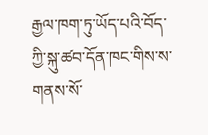རྒྱལ་ཁག་ཏུ་ཡོད་པའི་བོད་ཀྱི་སྐུ་ཚབ་དོན་ཁང་གིས་ས་གནས་སོ་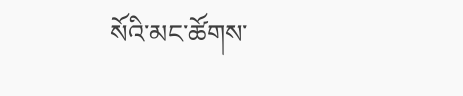སོའི་མང་ཚོགས་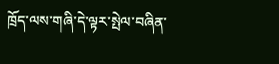ཁྲོད་ལས་གཞི་དེ་ལྟར་སྤེལ་བཞིན་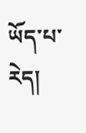ཡོད་པ་རེད།